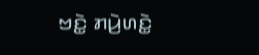ꤠꤢꤧ꤭ ꤊꤣꤧ꤬ꤛꤢꤧ꤭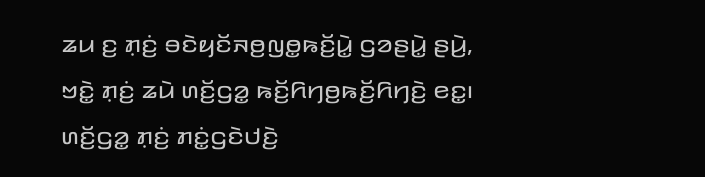ꤘꤣ ꤢ꤬ ꤊ꤫ꤢꤦ꤬ ꤋꤢꤧꤟꤢꤩꤏꤥ꤬ꤜꤥ꤭ꤒꤢꤩ꤬ꤣꤧ꤭ ꤞꤤꤔꤣꤧ꤭ ꤔꤣꤧ꤬, ꤠꤢꤧ꤭ ꤊ꤫ꤢꤦ꤬ ꤘꤣꤧ ꤛꤢꤩ꤬ꤞꤤ꤭ ꤒꤢꤩ꤬ꤖꤚꤥ꤬ꤒꤢꤩ꤬ꤖꤚꤢꤧ꤬ ꤕꤢ꤭꤯ ꤛꤢꤩ꤬ꤞꤤ꤭ ꤊ꤫ꤢꤦ꤬ ꤊꤢꤦ꤭ꤞꤢꤧꤓꤢꤧ꤬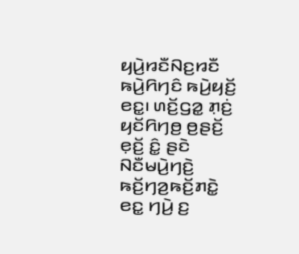ꤟꤣꤧ꤬ꤙꤢꤪꤡꤢ꤬ꤙꤢꤪ ꤒꤣꤧ꤬ꤖꤚꤢꤨ ꤒꤣꤧ꤬ꤟꤢꤩ꤬ ꤕꤢ꤭꤯ ꤛꤢꤩ꤬ꤞꤤ꤭ ꤊ꤫ꤢꤦ꤬ ꤟꤢꤩꤖꤚꤥ꤬ ꤥ꤬ꤔꤢꤩ꤬ ꤕ꤫ꤢꤩ꤬ ꤢꤨ꤭ ꤔꤢꤧ ꤡꤢꤪꤗꤣꤧ꤬ꤚꤢꤧ꤬ ꤒꤢꤩ꤬ꤚꤤ꤬ꤒꤢꤩ꤬ꤊꤢꤧ꤭ ꤕꤢ꤭ ꤚꤣꤧ꤬ ꤢ꤬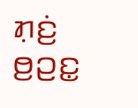ꤊ꤫ꤢꤦ꤬ ꤥ꤬ꤑꤢ꤭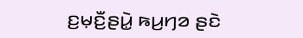ꤢ꤬ꤗ꤫ꤢꤪ꤬ꤔꤣꤧ꤭ ꤒꤣ꤬ꤚꤤ ꤔꤢꤧ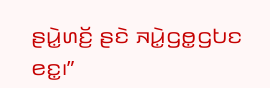ꤔꤣꤧ꤭ꤛꤢꤩ꤬ ꤔꤢꤧ ꤏꤣꤧ꤭ꤞꤥ꤭ꤞꤝꤢ ꤕꤢ꤭꤯”